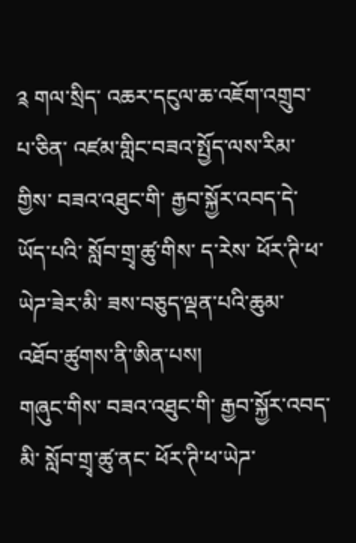༉ གལ་སྲིད་ འཆར་དངུལ་ཆ་འཇོག་འགྲུབ་པ་ཅིན་ འཛམ་གླིང་བཟའ་སྤྱོད་ལས་རིམ་གྱིས་ བཟའ་འཐུང་གི་ རྒྱབ་སྐྱོར་འབད་དེ་ཡོད་པའི་ སློབ་གྲྭ་ཚུ་གིས་ ད་རེས་ ཕོར་ཊི་ཕ་ཡེཌ་ཟེར་མི་ ཟས་བཅུད་ལྡན་པའི་ཆུམ་ འཐོབ་ཚུགས་ནི་ཨིན་པས།
གཞུང་གིས་ བཟའ་འཐུང་གི་ རྒྱབ་སྐྱོར་འབད་མི་ སློབ་གྲྭ་ཚུ་ནང་ ཕོར་ཊི་ཕ་ཡེཌ་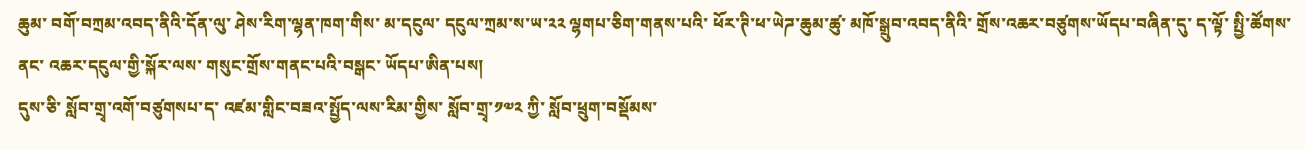ཆུམ་ བགོ་བཀྲམ་འབད་ནིའི་དོན་ལུ་ ཤེས་རིག་ལྷན་ཁག་གིས་ མ་དངུལ་ དངུལ་ཀྲམ་ས་ཡ་༢༢ ལྷགཔ་ཅིག་གནས་པའི་ ཕོར་ཊི་ཕ་ཡེཌ་ཆུམ་ཚུ་ མཁོ་སྒྲུབ་འབད་ནིའི་ གྲོས་འཆར་བཙུགས་ཡོདཔ་བཞིན་དུ་ ད་ལྟོ་ སྤྱི་ཚོགས་ནང་ འཆར་དངུལ་གྱི་སྐོར་ལས་ གསུང་གྲོས་གནང་པའི་བསྒང་ ཡོདཔ་ཨིན་པས།
དུས་ཅི་ སློབ་གྲྭ་འགོ་བཙུགསཔ་ད་ འཛམ་གླིང་བཟའ་སྤྱོད་ལས་རིམ་གྱིས་ སློབ་གྲྭ་༡༧༢ ཀྱི་ སློབ་ཕྲུག་བསྡོམས་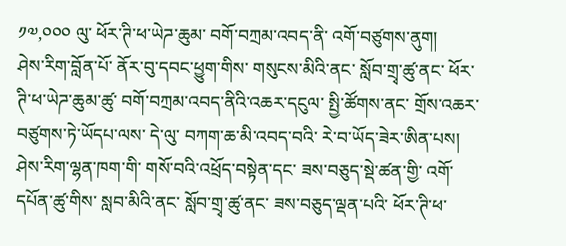༡༧,༠༠༠ ལུ་ ཕོར་ཊི་ཕ་ཡེཌ་ཆུམ་ བགོ་བཀྲམ་འབད་ནི་ འགོ་བཙུགས་ནུག།
ཤེས་རིག་བློན་པོ་ ནོར་བུ་དབང་ཕྱུག་གིས་ གསུངས་མིའི་ནང་ སློབ་གྲྭ་ཚུ་ནང་ ཕོར་ཊི་ཕ་ཡེཌ་ཆུམ་ཚུ་ བགོ་བཀྲམ་འབད་ནིའི་འཆར་དངུལ་ སྤྱི་ཚོགས་ནང་ གྲོས་འཆར་བཙུགས་ཏེ་ཡོདཔ་ལས་ དེ་ལུ་ བཀག་ཆ་མི་འབད་བའི་ རེ་བ་ཡོད་ཟེར་ཨིན་པས།
ཤེས་རིག་ལྷན་ཁག་གི་ གསོ་བའི་འཕྲོད་བསྟེན་དང་ ཟས་བཅུད་སྡེ་ཚན་གྱི་ འགོ་དཔོན་ཚུ་གིས་ སླབ་མིའི་ནང་ སློབ་གྲྭ་ཚུ་ནང་ ཟས་བཅུད་ལྡན་པའི་ ཕོར་ཊི་ཕ་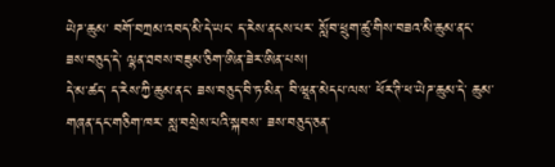ཡེཌ་ཆུམ་ བགོ་བཀྲམ་འབད་མི་དེ་ཡང་ ད་རེས་ནངས་པར་ སློབ་ཕྲུག་ཚུ་གིས་བཟའ་མི་ཆུམ་ནང་ ཟས་བཅུད་དེ་ ལྷན་ཐབས་བཟུམ་ཅིག་ཨིན་ཟེར་ཨིན་པས།
དེ་མ་ཚད་ ད་རེས་ཀྱི་ཆུམ་ནང་ ཟས་བཅུད་བི་ཏ་མིན་ བི་ཝཱན་མེདཔ་ལས་ ཕོར་ཊི་ཕ་ཡེཌ་ཆུམ་དེ་ ཆུམ་གཞན་དང་གཅིག་ཁར་ སླ་བསྲེས་པའི་སྐབས་ ཟས་བཅུད་ཅན་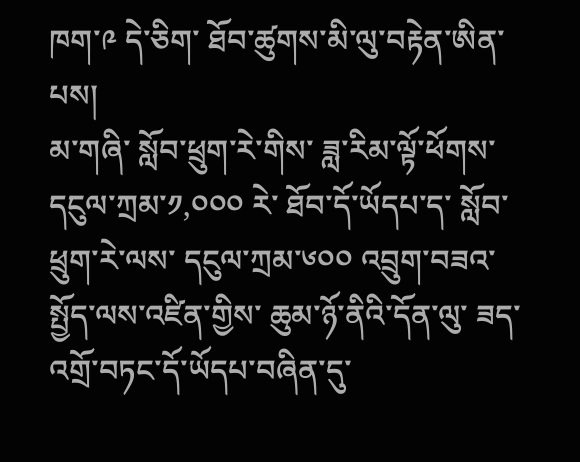ཁག་༩ དེ་ཅིག་ ཐོབ་ཚུགས་མི་ལུ་བརྟེན་ཨིན་པས།
མ་གཞི་ སློབ་ཕྲུག་རེ་གིས་ ཟླ་རིམ་ལྟོ་ཕོགས་དངུལ་ཀྲམ་༡,༠༠༠ རེ་ ཐོབ་དོ་ཡོདཔ་ད་ སློབ་ཕྲུག་རེ་ལས་ དངུལ་ཀྲམ་༦༠༠ འབྲུག་བཟའ་སྤྱོད་ལས་འཛིན་གྱིས་ ཆུམ་ཉོ་ནིའི་དོན་ལུ་ ཟད་འགྲོ་བཏང་དོ་ཡོདཔ་བཞིན་དུ་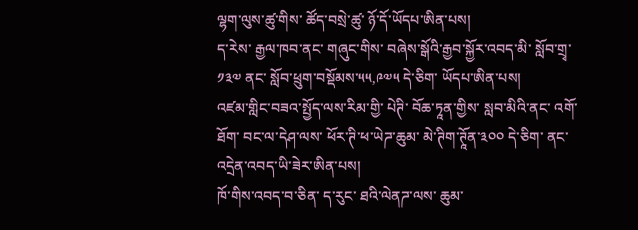ལྷག་ལུས་ཚུ་གིས་ ཚོད་བསྲེ་ཚུ་ ཉོ་དོ་ཡོདཔ་ཨིན་པས།
ད་རེས་ རྒྱལ་ཁབ་ནང་ གཞུང་གིས་ བཞེས་སྒོའི་རྒྱབ་སྐྱོར་འབད་མི་ སློབ་གྲྭ་༡༣༧ ནང་ སློབ་ཕྲུག་བསྡོམས་༥༥,༩༧༥ དེ་ཅིག་ ཡོདཔ་ཨིན་པས།
འཛམ་གླིང་བཟའ་སྤྱོད་ལས་རིམ་གྱི་ པེཊི་ བོཆ་ཏཱན་གྱིས་ སླབ་མིའི་ནང་ འགོ་ཐོག་ བང་ལ་དེཤ་ལས་ ཕོར་ཊི་ཕ་ཡེཌ་ཆུམ་ མེ་ཊིག་ཊཱོན་༣༠༠ དེ་ཅིག་ ནང་འདྲེན་འབད་ཡི་ཟེར་ཨིན་པས།
ཁོ་གིས་འབད་བ་ཅིན་ ད་རུང་ ཐའི་ལེནཌ་ལས་ ཆུམ་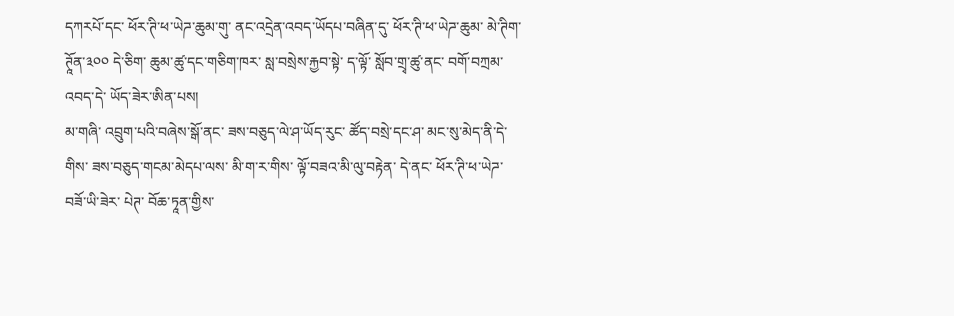དཀརཔོ་དང་ ཕོར་ཊི་ཕ་ཡེཌ་ཆུམ་གུ་ ནང་འདྲེན་འབད་ཡོདཔ་བཞིན་དུ་ ཕོར་ཊི་ཕ་ཡེཌ་ཆུམ་ མེ་ཊིག་ཊཱོན་༣༠༠ དེ་ཅིག་ ཆུམ་ཚུ་དང་གཅིག་ཁར་ སླ་བསྲེས་རྐྱབ་སྟེ་ ད་ལྟོ་ སློབ་གྲྭ་ཚུ་ནང་ བགོ་བཀྲམ་འབད་དེ་ ཡོད་ཟེར་ཨིན་པས།
མ་གཞི་ འབྲུག་པའི་བཞེས་སྒོ་ནང་ ཟས་བཅུད་ལེ་ཤ་ཡོད་རུང་ ཚོད་བསྲེ་དང་ཤ་ མང་སུ་མེད་ནི་དེ་གིས་ ཟས་བཅུད་གངམ་མེདཔ་ལས་ མི་ག་ར་གིས་ ལྟོ་བཟའ་མི་ལུ་བརྟེན་ དེ་ནང་ ཕོར་ཊི་ཕ་ཡེཌ་བཟོ་ཡི་ཟེར་ པེཊ་ བོཆ་ཏཱན་གྱིས་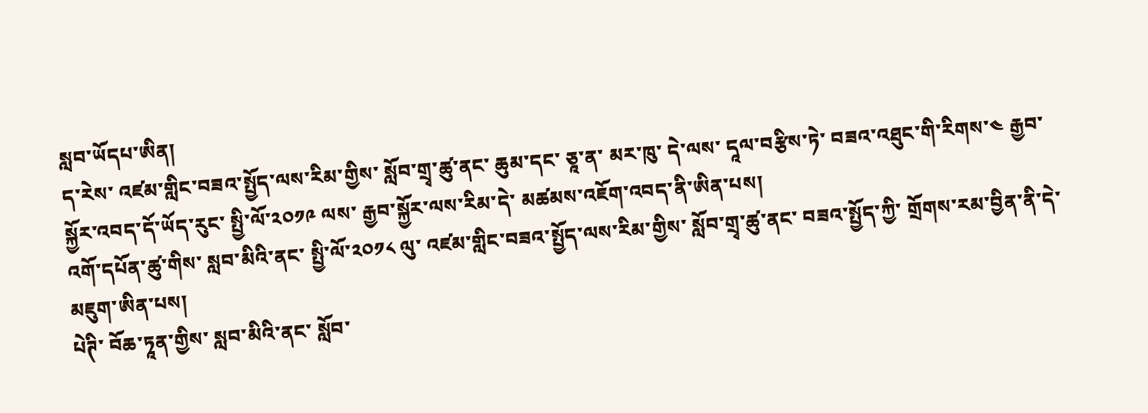སླབ་ཡོདཔ་ཨིན།
ད་རེས་ འཛམ་གླིང་བཟའ་སྤྱོད་ལས་རིམ་གྱིས་ སློབ་གྲྭ་ཚུ་ནང་ ཆུམ་དང་ ཅཱ་ན་ མར་ཁུ་ དེ་ལས་ དཱལ་བརྩིས་ཏེ་ བཟའ་འཐུང་གི་རིགས་༤ རྒྱབ་སྐྱོར་འབད་དོ་ཡོད་རུང་ སྤྱི་ལོ་༢༠༡༩ ལས་ རྒྱབ་སྐྱོར་ལས་རིམ་དེ་ མཚམས་འཇོག་འབད་ནི་ཨིན་པས།
འགོ་དཔོན་ཚུ་གིས་ སླབ་མིའི་ནང་ སྤྱི་ལོ་༢༠༡༨ ལུ་ འཛམ་གླིང་བཟའ་སྤྱོད་ལས་རིམ་གྱིས་ སློབ་གྲྭ་ཚུ་ནང་ བཟའ་སྤྱོད་ཀྱི་ གྲོགས་རམ་བྱིན་ནི་དེ་ མཇུག་ཨིན་པས།
པེཊི་ བོཆ་ཏཱན་གྱིས་ སླབ་མིའི་ནང་ སློབ་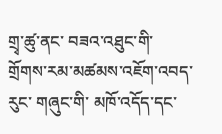གྲྭ་ཚུ་ནང་ བཟའ་འཐུང་གི་ གྲོགས་རམ་མཚམས་འཇོག་འབད་རུང་ གཞུང་གི་ མཁོ་འདོད་དང་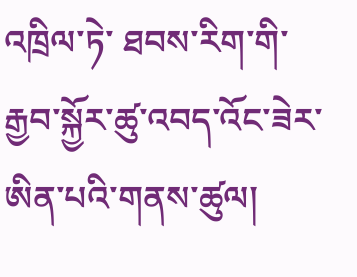འཁྲིལ་ཏེ་ ཐབས་རིག་གི་ རྒྱབ་སྐྱོར་ཚུ་འབད་འོང་ཟེར་ ཨིན་པའི་གནས་ཚུལ།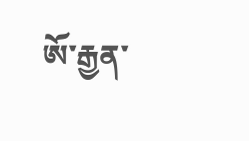ཨོ་རྒྱན་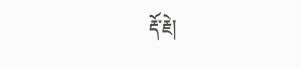རྡོ་རྗེ།